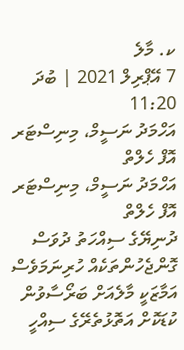ކ. މާލެ
7 އޭޕްރިލް 2021 | ބުދަ 11:20
އަހްމަދު ނަސީމް، މިނިސްޓަރ އޮފް ހެލްތް
އަހްމަދު ނަސީމް، މިނިސްޓަރ އޮފް ހެލްތް
ދުނިޔޭގެ ސިއްހަތު ދުވަސް
ގޮންޖެހުންތަކެއް ހުރިނަމަވެސް އަމާޒަކީ މާލެއަށް ބަރޯސާވުން ކުޑަކޮށް އަތޮޅުތެރޭގެ ސިއްހީ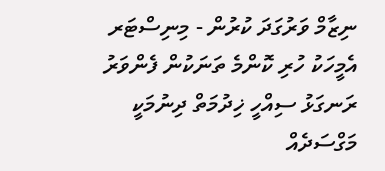ނިޒާމް ވަރުގަދަ ކުރުން - މިނިސްޓަރ
އެމީހަކު ހުރި ކޮންމެ ތަނަކުން ފެންވަރު ރަނގަޅު ސިއްހީ ޚިދުމަތް ދިނުމަކީ މަގްސަދެއް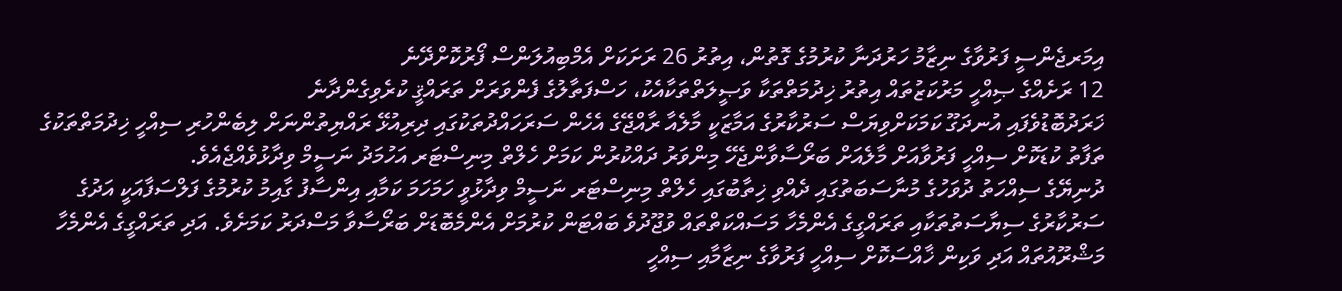އިމަރޖެންސީ ފަރުވާގެ ނިޒާމު ހަރުދަނާ ކުރުމުގެ ގޮތުން، އިތުރު 26 ރަށަކަށް އެމްބިއުލަންސް ފޯރުކޮށްދޭނެ
12 ރަށެއްގެ ޞިއްހީ މަރުކަޒުތައް އިތުރު ޚިދުމަތްތަކާ ވަޞީލަތްތަކާއެކު، ހަސްފަތާލުގެ ފެންވަރަށް ތަރައްޤީ ކުރެވިގެންދާނެ
ޚަރަދުބޮޑުވެފައި އުނދަގޫ ކަމަކަށްވިޔަސް ސަރުކާރުގެ އަމާޒަކީ މާލެއާ ރާއްޖޭގެ އެހެން ސަރަހައްދުތަކުގައި ދިރިއުޅޭ ރައްޔިތުންނަށް ލިބެންހުރި ސިއްހީ ޚިދުމަތްތަކުގެ ތަފާތު ކުޑަކޮށް ސިއްހީ ފަރުވާއަށް މާލެއަށް ބަރޯސާވާންޖެހޭ މިންވަރު ދައްކުރުން ކަމަށް ހެލްތް މިނިސްޓަރ އަހުމަދު ނަސީމް ވިދާޅުވެއްޖެއެވެ.
ދުނިޔޭގެ ސިއްހަތު ދުވަހުގެ މުނާސަބަތުގައި ދެއްވި ޚިތާބުގައި ހެލްތް މިނިސްޓަރ ނަސީމް ވިދާޅުވީ ހަމަހަމަ ކަމާއި އިންސާފު ގާއިމު ކުރުމުގެ ފަލްސަފާއަކީ އަދުގެ ސަރުކާރުގެ ސިޔާސަތުތަކާއި ތަރައްގީގެ އެންމެހާ މަސައްކަތްތައް ވުޖޫދުވެ ބައްޓަން ކުރުމަށް އެންމެބޮޑަށް ބަރޯސާވާ މަސްދަރު ކަމަށެވެ. އަދި ތަރައްގީގެ އެންމެހާ މަޝްރޫއުތައް އަދި ވަކިން ޚާއްސަކޮށް ސިއްހީ ފަރުވާގެ ނިޒާމާއި ސިއްހީ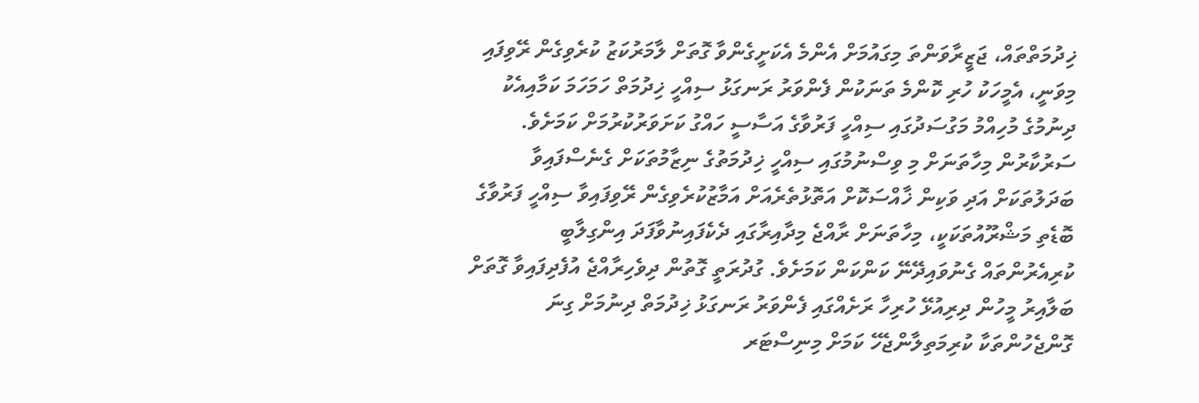ޚިދުމަތްތައް، ޖަޒީރާވަންތަ މިގައުމަށް އެންމެ އެކަށީގެންވާ ގޮތަށް ލާމަރުކަޒު ކުރެވިގެން ރޭވިފައި މިވަނީ، އެމީހަކު ހުރި ކޮންމެ ތަނަކުން ފެންވަރު ރަނގަޅު ސިއްހީ ޚިދުމަތް ހަމަހަމަ ކަމާއިއެކު ދިނުމުގެ މުހިއްމު މަގުސަދުގައި ސިއްހީ ފަރުވާގެ އަސާސީ ހައްގު ކަށަވަރުކުރުމަށް ކަމަށެވެ.
ސަރުކާރުން މިހާތަނަށް މި ވިސްނުމުގައި ސިއްހީ ޚިދުމަތުގެ ނިޒާމުތަކަށް ގެނެސްފައިވާ ބަދަލުތަކަށް އަދި ވަކިން ޚާއްސަކޮށް އަތޮޅުތެރެއަށް އަމާޒުކުރެވިގެން ރޭވިފައިވާ ސިއްހީ ފަރުވާގެ ބޮޑެތި މަޝްރޫއުތަކަކީ، މިހާތަނަށް ރާއްޖެ މިދާއިރާގައި ދެކެފައިނުވާފަދަ އިންގިލާބީ ކުރިއެރުންތައް ގެނުވައިދޭނޭ ކަންކަން ކަމަށެވެ. ގުދުރަތީ ގޮތުން ދިވެހިރާއްޖެ އުފެދިފައިވާ ގޮތަށް ބަލާއިރު މީހުން ދިރިއުޅޭ ހުރިހާ ރަށެއްގައި ފެންވަރު ރަނގަޅު ޚިދުމަތް ދިނުމަށް ގިނަ ގޮންޖެހުންތަކާ ކުރިމަތިލާންޖެހޭ ކަމަށް މިނިސްޓަރ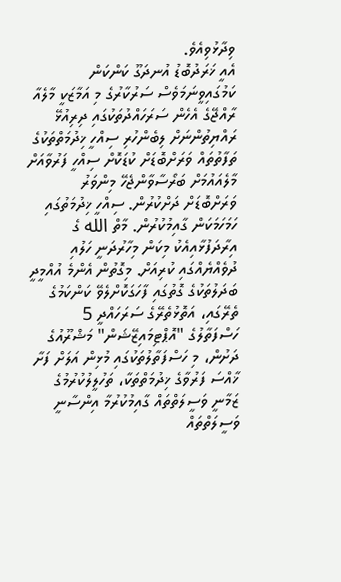ވިދާޅުވިއެވެ.
އެއީ ޚަރަދުބޮޑު އުނދަގޫ ކަންކަން ކަމުގައިވީނަމަވެސް ސަރުކާރުގެ މި އަމާޒަކީ މާލެއާ ރާއްޖޭގެ އެހެން ސަރަހައްދުތަކުގައި ދިރިއުޅޭ ރައްޔިތުންނަށް ލިބެންހުރި ސިއްހީ ޚިދުމަތްތަކުގެ ތަފާތުތައް ވަރަށްބޮޑަށް ކުޑަކޮށް ސިއްހީ ފަރުވާއަށް މާލެއައުމަށް ބަރޯސާވާންޖެހޭ މިންވަރު ވަރަށްބޮޑަށް ދަށްކުރުން. ސިއްހީ ޚިދުމަތުގައި ހަމަހަމަކަން ގާއިމުކުރުން. މާތް الله ގެ އިރާދަފުޅާއިއެކު މިކަން މިހާރުދަނީ ހަލުއި ދުވެއްޔެއްގައި ކުރިއަށް. މިގޮތުން އެންމެ އުއްމީދީ ބަދަލުތަކުގެ ގޮތުގައި ފާހަގަކޮށްލެވޭ ކަންކަމުގެ ތެރޭގައި، އަތޮޅުތެރޭގެ ސަރަހައްދީ 5 ހަސްފަތާލުގެ "އޮޕްޓިމައިޒޭޝަން" މަޝްރޫއުގެ ދަށުން، މި ހަސްފަތާލުތަކުގައި މުޅިން އަލަށް ފަށާ ޚާއްސަ ފަރުވާގެ ޚިދުމަތްތަކާ، ތަހުލީލުކުރުމުގެ ޒަމާނީ ވަސީލަތްތައް ގާއިމުކުރުމާ އިންސާނީ ވަސީލަތްތައް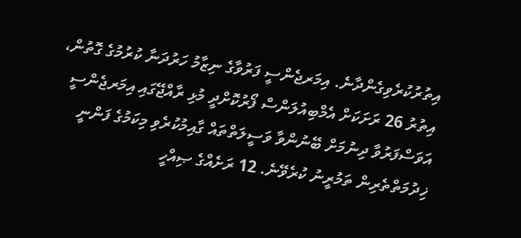އިތުރުކުރެވިގެންދާނެ. އިމަރޖެންސީ ފަރުވާގެ ނިޒާމު ހަރުދަނާ ކުރުމުގެ ގޮތުން، އިތުރު 26 ރަށަކަށް އެމްބިއުލަންސް ފޯރުކޮށްދީ މުޅި ރާއްޖޭގައި އިމަރޖެންސީ އަވަސްފަރުވާ ދިނުމަށް ބޭނުންވާ ވަސީލަތްތައް ގާއިމުކުރެވި މިކަމުގެ ފަންނީ ޚިދުމަތްތެރިން ތަމުރީނު ކުރެވޭނެ. 12 ރަށެއްގެ ޞިއްހީ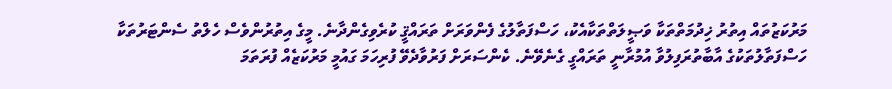މަރުކަޒުތައް އިތުރު ޚިދުމަތްތަކާ ވަޞީލަތްތަކާއެކު، ހަސްފަތާލުގެ ފެންވަރަށް ތަރައްޤީ ކުރެވިގެންދާނެ. މީގެ އިތުރުންވެސް ހެލްތު ސެންޓަރުތަކާ ހަސްފަތާލުތަކުގެ އާބާތުރަފިލުވާ އުމުރާނީ ތަރައްގީ ގެނެވޭނެ. ކެންސަރަށް ފަރުވާދެވޭ ފުރިހަމަ ގައުމީ މަރުކަޒެއް ފުރަތަމަ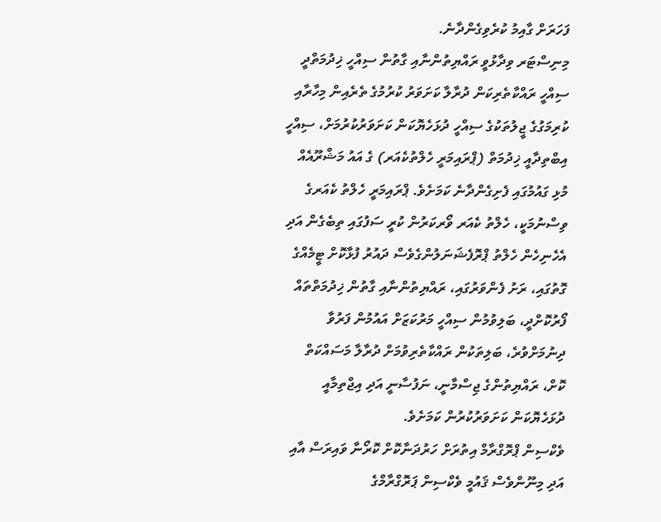ފަހަރަށް ގާއިމު ކުރެވިގެންދާނެ.
މިނިސްޓަރ ވިދާޅުވީ ރައްޔިތުންނާއި ގާތުން ސިއްހީ ޚިދުމަތްދީ ސިއްހީ ރައްކާތެރިކަން ދުރާލާ ކަށަވަރު ކުރުމުގެ ތެރެއިން މިހާރާއި ކުރިމަގުގެ ޖީލުތަކުގެ ސިއްހީ ދުޅަހެޔޮކަން ކަށަވަރުކުރުމަށް، ސިއްހީ އިބްތިދާއީ ޚިދުމަތް (ޕްރައިމަރީ ހެލްތުކެއަރ) ގެ އައު މަޝްރޫއެއް މުޅި ގައުމުގައި ފެށިގެންދާނެ ކަމަށެވެ. ޕްރައިމަރީ ހެލްތު ކެއަރގެ ވިސްނުމަކީ، ހެލްތު ކެއަރ ވޯރކަރުން ކުރީ ސަފުގައި ތިބެގެން އަދި އެހެނިހެން ހެލްތު ޕްރޮފެޝަނަލުންގެވެސް ދައުރު ފުޅާކޮށް ޓީމެއްގެ ގޮތުގައި، ރަށު ފެންވަރުގައި، ރައްޔިތުންނާއި ގާތުން ޚިދުމަތްތައް ފޯރުކޮށްދީ، ބަލިވުމުން ސިއްހީ މަރުކަޒަށް އައުމުން ފަރުވާ ދިނުމަށްވުރެ، ބަލިތަކުން ރައްކާތެރިވުމަށް ދުރާލާ މަސައްކަތް ކޮށް، ރައްޔިތުންގެ ޖިސްމާނީ، ނަފުސާނީ އަދި އިޖްތިމާއީ ދުޅަހެޔޮކަން ކަށަވަރުކުރުން ކަމަށެވެ.
ވެކްސިން ޕްރޮގްރާމް އިތުރަށް ހަރުދަނާކޮށް ކޮރޯނާ ވައިރަސް އާއި އަދި މިނޫންވެސް ޤައުމީ ވެކްސިން ޕަރޮގްރާމްގެ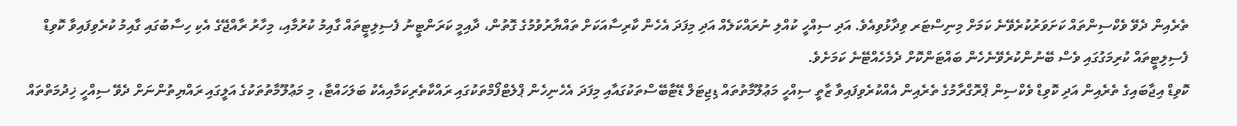ތެރެއިން ދެވޭ ވެކްސިންތައް ކަށަވަރުކުރެވޭނެ ކަމަށް މިނިސްޓަރ ވިދާޅުވިއެވެ. އަދި ސިއްހީ ކުއްލި ނުރައްކަލެއް އަދި މިފަދަ އެހެން ކާރިސާއަކަށް ތައްޔާރުވުމުގެ ގޮތުން، ދާއިމީ ކަރަންޓީނު ފެސިލިޓީތައް ގާއިމު ކުރުމާއި، މިހާރު ރާއްޖޭގެ އެކި ހިސާބުގައި ގާއިމު ކުރެވިފައިވާ ކޮވިޑް ފެސިލިޓީތައް ކުރިމަގުގައި ވެސް ބޭނުންކުރެވޭނެހެން ބައްޓަންކޮށް ދެމެހެއްޓޭނެ ކަމަށެވެ.
ކޮވިޑް އިޖާބައިގެ ތެރެއިން އަދި ކޮވިޑް ވެކްސިން ޕްރޮގްރާމުގެ ތެރެއިން އެއްކުރެވިފައިވާ ޒާތީ ސިއްހީ މަޢުލޫމާތުތައް ޑިޖިޓަލް ޑޭޓާބޭސްތަކުގައާއި މިފަދަ އެހެނިހެން ޕްލެޓްފޯމްތަކުގައި ރައްކާތެރިކަމާއިއެކު ބަލަހައްޓާ، މި މަޢުލޫމާތުތަކުގެ އަލީގައި ރައްޔިތުންނަށް ދެވޭ ސިއްހީ ޚިދުމަތްތައް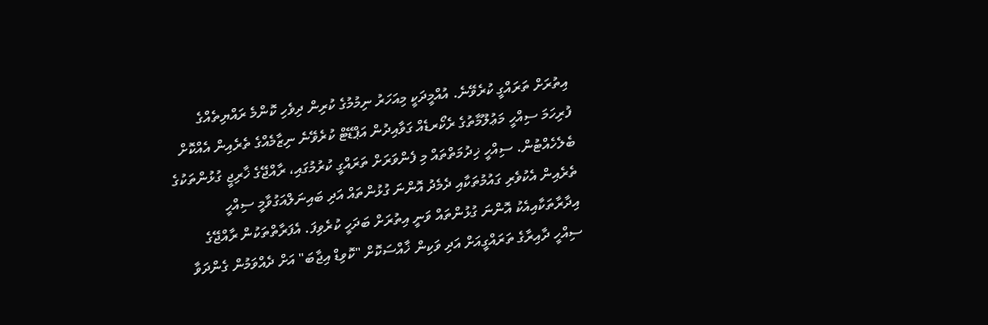އިތުރަށް ތަރައްގީ ކުރެވޭނެ. އުއްމީދަކީ މިއަހަރު ނިމުމުގެ ކުރިން ދިވެހި ކޮންމެ ރައްޔިތެއްގެ ފުރިހަމަ ސިއްހީ މަޢުލޫމާތުގެ ރެކޯރޑެއް ގަވާއިދުން އަޕްޑޭޓް ކުރެވޭނެ ނިޒާމެއްގެ ތެރެއިން އެއްކޮށް ބެލެހެއްޓުން. ސިއްހީ ޚިދުމަތްތައް މި ފެންވަރަށް ތަރައްގީ ކުރުމުގައި، ރާއްޖޭގެ ޚާރިޖީ ގުޅުންތަކުގެ ތެރެއިން އެކުވެރި ގައުމުތަކާއި ދެމެދު އޮންނަ ގުޅުންތައް އަދި ބައިނަލްއަގުވާމީ ސިއްހީ އިދާރާތަކާއިއެކު އޮންނަ ގުޅުންތައް ވަނީ އިތުރަށް ބަދަހީ ކުރެވިފަ. އެފަރާތްތަކުން ރާއްޖޭގެ ސިއްހީ ދާއިރާގެ ތަރައްގީއަށް އަދި ވަކިން ޚާއްސަކޮށް "ކޮވިޑް އިޖާބަ" އަށް ދެއްވަމުން ގެންދަވާ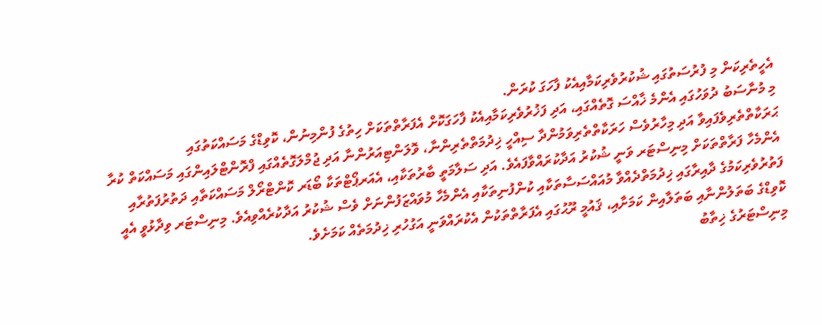އެހީތެރިކަން މި ފުރުސަތުގައި ޝުކުރުވެރިކަމާއިއެކު ފާހަގަ ކުރަން.
މި މުނާސަބު ދުވަހުގައި އެންމެ ޚާއްސަ ގޮތެއްގައި، އަދި ފަޚުރުވެރިކަމާއިއެކު ފާހަގަކޮށް އެފަރާތްތަކަށް ހިތުގެ ފުންމިނުން، ކޮވިޑްގެ މަސައްކަތުގައި ޙަރަކާތްތެރިވެފައިވާ އަދި މިހާރުވެސް ހަރަކާތްތެރިވަމުންދާ ސިއްހީ ޚިދުމަތްތެރިންނާ، ވޮލަންޓިއަރުންނާ އަދި ޖުމްލަގޮތެއްގައި ފްރޮންޓްލައިންގައި މަސައްކަތް ކުރާ އެންމެހާ ފަރާތްތަކަށް މިނިސްޓަރ ވަނީ ޝުކުރު އަދާކުރައްވާފައެވެ. އަދި ސަލާމަތީ ބާރުތަކާއި، އެއަރޕޯޓްތަކާ ބޯޑަރ ކޮންޓްރޯލް މަސައްކަތާއި ދަތުރުފަތުރާއި ފަތުރުވެރިކަމުގެ ދާއިރާގައި ޚިދުމަތްދެއްވާ މުއައްސަސާތަކާއި ކުންފުނިތަކާއި އެންމެހާ މުވައްޒަފުންނަށް ވެސް ޝުކުރު އަދާކުރެއްވިއެވެ. މިނިސްޓަރ ވިދާޅުވީ އެއީ ކޮވިޑްގެ ބަތަލުންނާއި ބަތަލާއިން ކަމަށާއި، ޤައުމީ ރޫޙުގައި އެފަރާތްތަކުން އެކުރައްވަނީ އަގުހުރި ޚިދުމަތެއް ކަމަށެވެ.
މިނިސްޓަރުގެ ޚިތާބު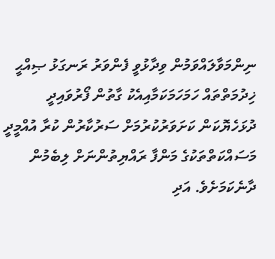ނިންމަވާލައްވަމުން ވިދާޅުވީ ފެންވަރު ރަނގަޅު ޞިއްޙީ ޚިދުމަތްތައް ހަމަހަމަކަމާއިއެކު ގާތުން ފޯރުވައިދީ ދުޅަހެޔޮކަން ކަށަވަރުކުރުމަށް ސަރުކާރުން ކުރާ އުއްމީދީ މަސައްކަތްތަކުގެ މަންފާ ރައްޔިތުންނަށް ލިބެމުން ދާނެކަމަށެވެ. އަދި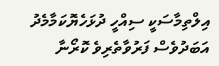އިލްތިމާސަކީ ސިއްހީ ދުޅަހެޔޮކަމާމެދު އަބަދުވެސް ފަރުވާތެރިވެ ކޮރޯނާ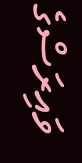ވައިރަސްގެ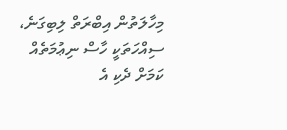މިހާލަތުން އިބްރަތް ލިބިގަނެ، ސިއްހަތަކީ ހާސް ނިޢުމަތެއް ކަމަށް ދެކި އެ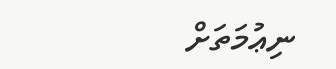ނިޢުމަތަށް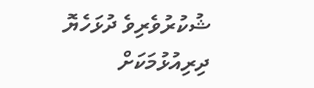ޝުކުރުވެރިވެ ދުޅަހެޔޮ ދިރިއުޅުމަކަށް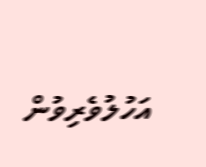އަހުލުވެރިވުން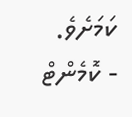ކަމަށެވެ.
- ކޮމެންޓް